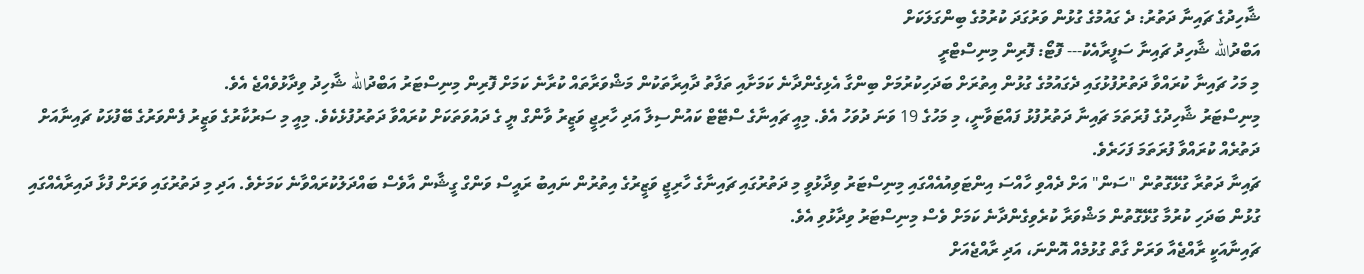ޝާހިދުގެ ޗައިނާ ދަތުރު: ދެ ގައުމުގެ ގުޅުން ވަރުގަދަ ކުރުމުގެ ބިންގަލަކަށް
އަބްދުالله ޝާހިދު ޗައިނާ ސަފީރާއެކު--- ފޮޓޯ: ފޮރިން މިނިސްޓްރީ
މި މަހު ޗައިނާ ކުރައްވާ ދަތުރުފުޅުގައި ދެގައުމުގެ ގުޅުން އިތުރަށް ބަދަހިކުރުމަށް ބިންގާ އެޅިގެންދާނެ ކަމަށާއި ތަފާތު ދާއިރާތަކުން މަޝްވަރާތައް ކުރާނެ ކަމަށް ފޮރިން މިނިސްޓަރު އަބްދުالله ޝާހިދު ވިދާޅުވެއްޖެ އެވެ.
މިނިސްޓަރު ޝާހިދުގެ ފުރަތަމަ ޗައިނާ ދަތުރުފުޅު ފައްޓަވާނީ، މި މަހުގެ 19 ވަނަ ދުވަހު އެވެ. މިއީ ޗައިނާގެ ސްޓޭޓް ކައުންސިލާ އަދި ހާރިޖީ ވަޒީރު ވާންގް ޔީ ގެ ދައުވަތަކަށް ކުރައްވާ ދަތުރުފުޅެކެވެ. މިއީ މި ސަރުކާރުގެ ވަޒީރު ފެންވަރުގެ ބޭފުޅަކު ޗައިނާއަށް ދަތުރެއް ކުރައްވާ ފުރަތަމަ ފަހަރެވެ.
ޗައިނާ ދަތުރާ ގުޅޭގޮތުން "ސަން" އަށް ދެއްވި ހާއްސަ އިންޓަވިއުއެއްގައި މިނިސްޓަރު ވިދާޅުވީ މި ދަތުރުގައި ޗައިނާގެ ހާރިޖީ ވަޒީރުގެ އިތުރުން ނައިބު ރައީސް ވަންގް ގީޝާން އާވެސް ބައްދަލުކުރައްވާނެ ކަމަށެވެ. އަދި މި ދަތުރުގައި ވަރަށް ފުޅާ ދައިރާއެއްގައި ގުޅުން ބަދަހި ކުރުމާ ގުޅޭގޮތުން މަޝްވަރާ ކުރެވިގެންދާނެ ކަމަށް ވެސް މިނިސްޓަރު ވިދާޅުވި އެވެ.
ޗައިނާއަކީ ރާއްޖެއާ ވަރަށް ގާތް ގުޅުމެއް އޮންނަ، އަދި ރާއްޖެއަށް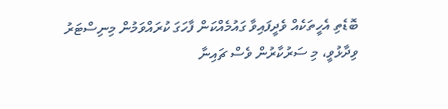ބޮޑެތި އެހީތަކެއް ވެދީފައިވާ ގައުމެއްކަން ފާހަގަ ކުރައްވަމުން މިނިސްޓަރު ވިދާޅުވީ، މި ސަރުކާރުން ވެސް ޗައިނާ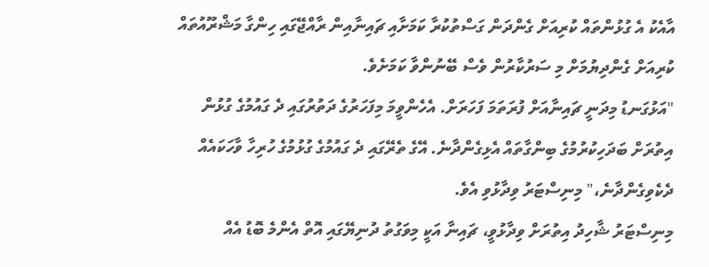އާއެކު އެ ގުޅުންތައް ކުރިއަށް ގެންދަން ގަސްތުކުރާ ކަމަށާއި ޗައިނާއިން ރާއްޖޭގައި ހިންގާ މަޝްރޫއުތައް ކުރިއަށް ގެންދިޔުމަށް މި ސަރުކާރުން ވެސް ބޭނުންވާ ކަމަށެވެ.
"އަޅުގަނޑު މިދަނީ ޗައިނާއަށް ފުރަތަމަ ފަހަރަށް. އެހެންވީމަ މިފަހަރުގެ ދަތުރުގައި ދެ ގައުމުގެ ގުޅުން އިތުރަށް ބަދަހިކުރުމުގެ ބިންގާތައް އެޅިގެންދާނެ. އޭގެ ތެރޭގައި ދެ ގައުމުގެ ގުޅުމުގެ ހުރިހާ ވާހަކައެއް ދެކެވިގެންދާނެ،" މިނިސްޓަރު ވިދާޅުވި އެވެ.
މިނިސްޓަރު ޝާހިދު އިތުރަށް ވިދާޅުވީ، ޗައިނާ އަކީ މިވަގުތު ދުނިޔޭގައި އޮތް އެންމެ ބޮޑު އެއް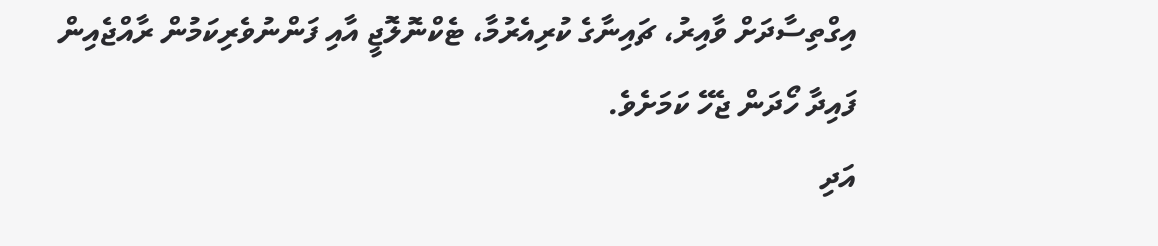އިގްތިސާދަށް ވާއިރު، ޗައިނާގެ ކުރިއެރުމާ، ޓެކްނޮލޮޖީ އާއި ފަންނުވެރިކަމުން ރާއްޖެއިން ފައިދާ ހޯދަން ޖެހޭ ކަމަށެވެ.
އަދި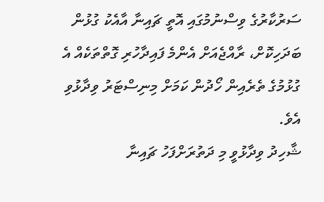ސަރުކާރުގެ ވިސްނުމުގައި އޮތީ ޗައިނާ އާއެކު ގުޅުން ބަދަހިކޮށް، ރާއްޖެއަށް އެންމެ ފައިދާހުރި ގޮތްތަކެއް އެ ގުޅުމުގެ ތެރެއިން ހޯދުން ކަމަށް މިނިސްޓަރު ވިދާޅުވި އެވެ.
ޝާހިދު ވިދާޅުވީ މި ދަތުރަށްފަހު ޗައިނާ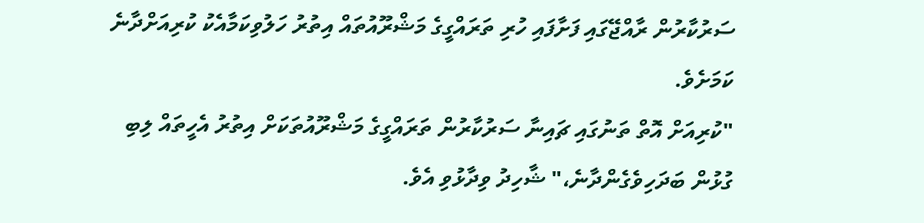ސަރުކާރުން ރާއްޖޭގައި ފަށާފައި ހުރި ތަރައްގީގެ މަޝްރޫއުތައް އިތުރު ހަލުވިކަމާއެކު ކުރިއަށްދާނެ ކަމަށެވެ.
"ކުރިއަށް އޮތް ތަނުގައި ޗައިނާ ސަރުކާރުން ތަރައްގީގެ މަޝްރޫއުތަކަށް އިތުރު އެހީތައް ލިބި ގުޅުން ބަދަހިވެގެންދާނެ،" ޝާހިދު ވިދާޅުވި އެވެ.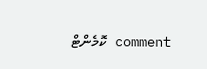comment ކޮމެންޓް